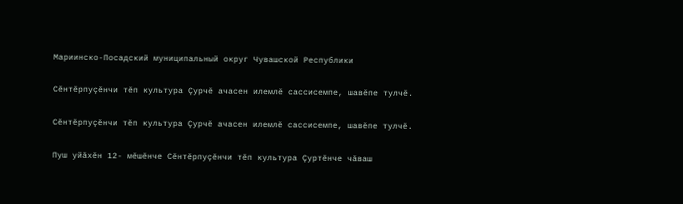Мариинско-Посадский муниципальный округ Чувашской Республики

Сĕнтĕрпуçĕнчи тĕп культура Çурчĕ ачасен илемлĕ сассисемпе, шавĕпе тулчĕ.

Сĕнтĕрпуçĕнчи тĕп культура Çурчĕ ачасен илемлĕ сассисемпе, шавĕпе тулчĕ.

Пуш уйăхĕн 12- мĕшĕнче Сĕнтĕрпуçĕнчи тĕп культура Çуртĕнче чăваш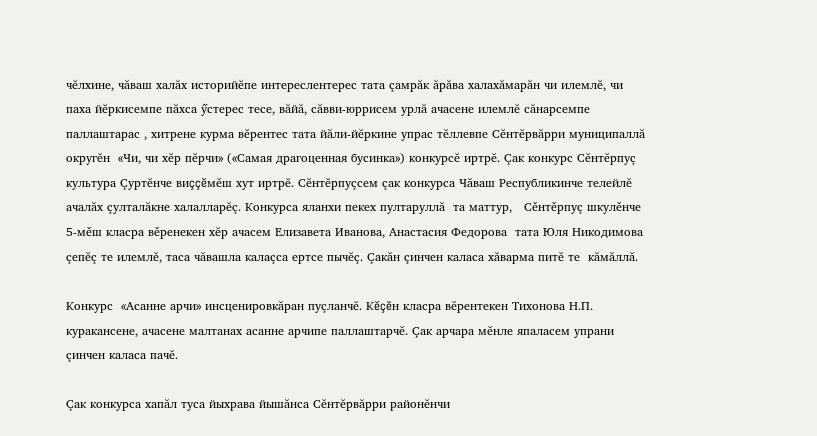чĕлхине, чăваш халăх историйĕпе интереслентерес тата çамрăк ăрăва халахăмарăн чи илемлĕ, чи паха йĕркисемпе пăхса ӳстерес тесе, вăйă, сăвви-юррисем урлă ачасене илемлĕ сăнарсемпе паллаштарас , хитрене курма вĕрентес тата йăли-йĕркине упрас тĕллевпе Сĕнтĕрвăрри муниципаллă округĕн  «Чи, чи хĕр пĕрчи» («Самая драгоценная бусинка») конкурсĕ иртрĕ. Çак конкурс Сĕнтĕрпуç культура Çуртĕнче виççĕмĕш хут иртрĕ. Сĕнтĕрпуçсем çак конкурса Чăваш Республикинче телейлĕ ачалăх çулталăкне халалларĕç. Конкурса яланхи пекех пултаруллă  та маттур,   Сěнтěрпуç шкулěнче   5-мěш класра вěренекен хĕр ачасем Елизавета Иванова, Анастасия Федорова  тата Юля Никодимова çепĕç те илемлĕ, таса чăвашла калаçса ертсе пычĕç. Çакăн çинчен каласа хăварма питĕ те  кăмăллă.

Конкурс  «Асанне арчи» инсценировкăран пуçланчĕ. Кĕçĕн класра вĕрентекен Тихонова Н.П. куракансене, ачасене малтанах асанне арчипе паллаштарчĕ. Çак арчара мĕнле япаласем упрани çинчен каласа пачĕ.

Çак конкурса хапăл туса йыхрава йышăнса Сĕнтĕрвăрри районĕнчи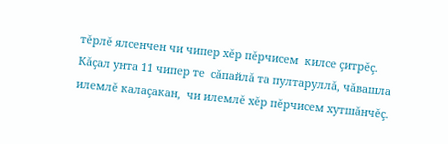тĕрлĕ ялсенчен чи чипер хĕр пĕрчисем  килсе çитрĕç. Кăçал унта 11 чипер те  сăпайлă та пултаруллă, чăвашла илемлĕ калаçакан,  чи илемлĕ хĕр пĕрчисем хутшăнчĕç.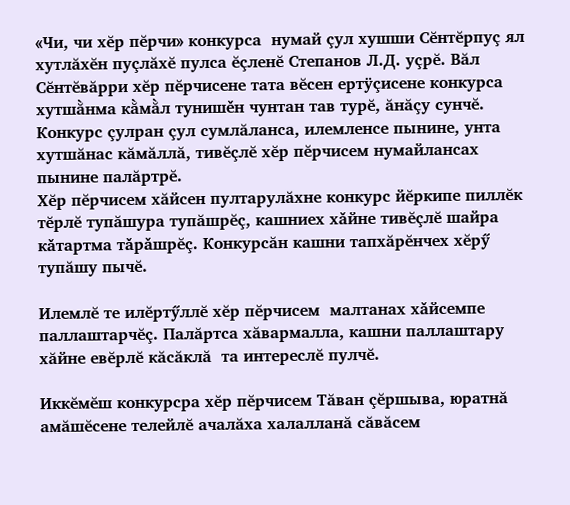«Чи, чи хĕр пĕрчи» конкурса  нумай çул хушши Сĕнтĕрпуç ял хутлăхĕн пуçлăхĕ пулса ĕçленĕ Степанов Л.Д. уçрĕ. Вăл Сĕнтĕвăрри хĕр пĕрчисене тата вĕсен ертÿçисене конкурса хутшằнма кằмằл тунишěн чунтан тав турĕ, ăнăçу сунчĕ. Конкурс çулран çул сумлăланса, илемленсе пынине, унта хутшăнас кăмăллă, тивĕçлĕ хĕр пĕрчисем нумайлансах пынине палăртрĕ.
Хĕр пĕрчисем хăйсен пултарулăхне конкурс йĕркипе пиллĕк тĕрлĕ тупăшура тупăшрĕç, кашниех хǎйне тивĕçлĕ шайра кǎтартма тǎрǎшрĕç. Конкурсăн кашни тапхăрĕнчех хĕрӳ тупăшу пычĕ.

Илемлĕ те илĕртӳллĕ хĕр пĕрчисем  малтанах хǎйсемпе паллаштарчĕç. Палăртса хăвармалла, кашни паллаштару хăйне евĕрлĕ кăсăклă  та интереслĕ пулчĕ.

Иккĕмĕш конкурсра хĕр пĕрчисем Тăван çĕршыва, юратнă амăшĕсене телейлĕ ачалăха халалланă сăвăсем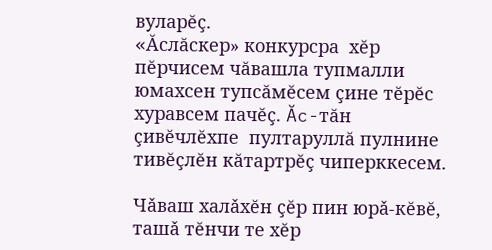вуларĕç.
«Ăслăскер» конкурсра  хĕр пĕрчисем чăвашла тупмалли юмахсен тупсăмĕсем çине тĕрĕс хуравсем пачĕç. Ăc-тăн çивĕчлĕхпе  пултаруллă пулнине  тивĕçлĕн кăтартрĕç чиперккесем.

Чǎваш халǎхĕн çĕр пин юрǎ-кĕвĕ, ташǎ тĕнчи те хĕр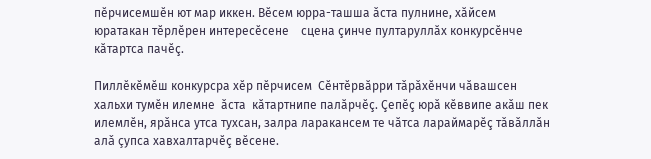пĕрчисемшĕн ют мар иккен. Вĕсем юрра-ташша ǎста пулнине, хăйсем юратакан тĕрлĕрен интересĕсене    сцена çинче пултаруллăх конкурсĕнче кăтартса пачĕç.

Пиллĕкĕмĕш конкурсра хĕр пĕрчисем  Сĕнтĕрвăрри тǎрǎхĕнчи чăвашсен хальхи тумĕн илемне  ǎста  кăтартнипе палăрчĕç. Çепĕç юрǎ кĕввипе акǎш пек илемлĕн, ярǎнса утса тухсан, залра ларакансем те чăтса лараймарĕç тǎвǎллǎн алǎ çупса хавхалтарчĕç вĕсене.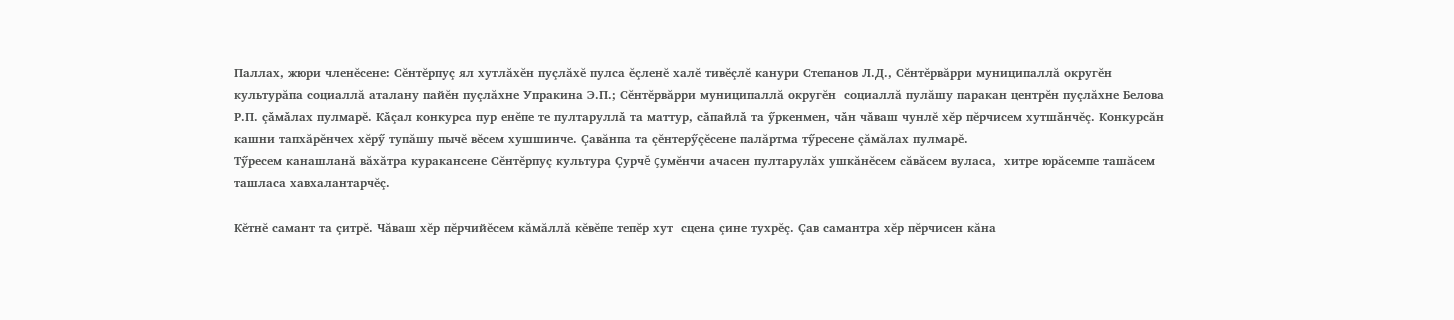Паллах, жюри членĕсене: Сĕнтĕрпуç ял хутлăхĕн пуçлăхĕ пулса ĕçленĕ халĕ тивĕçлĕ канури Степанов Л.Д., Сĕнтĕрвăрри муниципаллă округĕн  культурăпа социаллă аталану пайĕн пуçлăхне Упракина Э.П.; Сĕнтĕрвăрри муниципаллă округĕн  социаллă пулăшу паракан центрĕн пуçлăхне Белова Р.П. çǎмǎлах пулмарĕ. Кǎçал конкурса пур енĕпе те пултаруллǎ та маттур, сǎпайлǎ та ӳркенмен, чǎн чǎваш чунлĕ хĕр пĕрчисем хутшǎнчĕç. Конкурсăн кашни тапхăрĕнчех хĕрӳ тупăшу пычĕ вĕсем хушшинче. Çавăнпа та çĕнтерӳçĕсене палăртма тӳресене çăмăлах пулмарĕ.
Тӳресем канашланă вăхăтра куракансене Сĕнтĕрпуç культура Çурчĕ çумĕнчи ачасен пултарулăх ушкăнĕсем сăвăсем вуласа,  хитре юрăсемпе ташăсем ташласа хавхалантарчĕç.

Кĕтнĕ самант та çитрĕ. Чăваш хĕр пĕрчийĕсем кăмăллă кĕвĕпе тепĕр хут  сцена çине тухрĕç. Çав самантра хĕр пĕрчисен кăна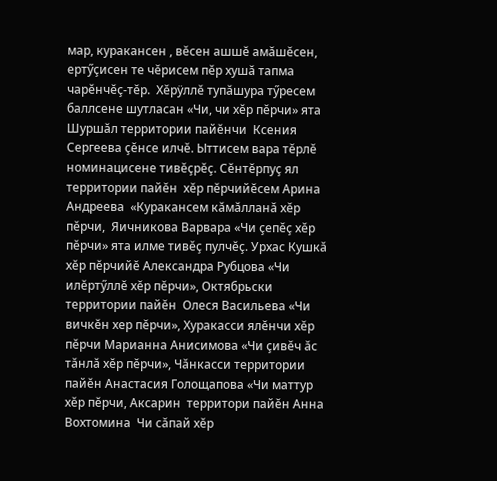мар, куракансен , вĕсен ашшĕ амăшĕсен, ертӳçисен те чĕрисем пĕр хушă тапма чарĕнчĕç-тĕр.  Хĕрÿллĕ тупăшура тӳресем баллсене шутласан «Чи, чи хĕр пĕрчи» ята Шуршăл территории пайĕнчи  Ксения Сергеева çĕнсе илчĕ. Ыттисем вара тĕрлĕ номинацисене тивĕçрĕç. Сĕнтĕрпуç ял территории пайĕн  хĕр пĕрчийĕсем Арина Андреева  «Куракансем кăмăлланă хĕр пĕрчи,  Яичникова Варвара «Чи çепĕç хĕр пĕрчи» ята илме тивĕç пулчĕç. Урхас Кушкă  хĕр пĕрчийĕ Александра Рубцова «Чи илĕртӳллĕ хĕр пĕрчи», Октябрьски территории пайĕн  Олеся Васильева «Чи вичкĕн хер пĕрчи», Хуракасси ялĕнчи хĕр пĕрчи Марианна Анисимова «Чи çивĕч ăс тăнлă хĕр пĕрчи», Чăнкасси территории пайĕн Анастасия Голощапова «Чи маттур хĕр пĕрчи, Аксарин  территори пайĕн Анна Вохтомина  Чи сăпай хĕр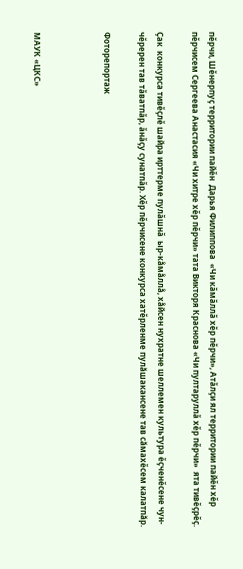пĕрчи, Шĕнерпуç территории пайĕн  Дарья Филиппова  «Чи кăмăллă хĕр пĕрчи», Атăлçи ял территории пайĕн хĕр пĕрчисем Сергеева Анастасия «Чи хитре хĕр пĕрчи» тата Викторя Краснова «Чи пултаруллă хĕр пĕрчи»  ята тивĕçрĕç.

Çак  конкурса тивĕçлĕ шайра ирттерме пулăшнă  ыр-кằмằллằ, хằйсен нухратне шеллемен культура ĕçченĕсене чун-чĕререн тав тăватпăр, ăнăçу сунатпăр. Хĕр пĕрчисене конкурса хатĕрленме пулǎшакансене тав сǎмахĕсем калатпǎр.

Фоторепортаж



МАУК «ЦКС»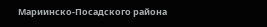Мариинско-Посадского района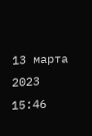13 марта 2023
15:46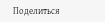Поделиться